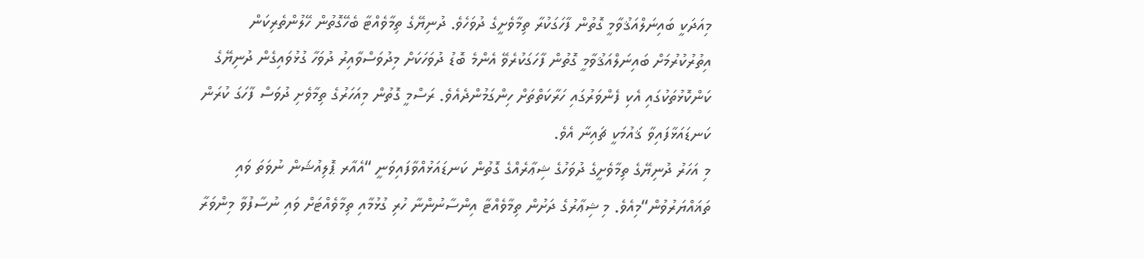މިއަދަކީ ބައިނަލްއަޤުވާމީ ގޮތުން ފާހަގަކުރާ ތިމާވެށީގެ ދުވަހެވެ. ދުނިޔޭގެ ތިމާވެއްޓާ ބެހޭގޮތުން ހޭލުންތެރިކަން އިތުރުކުރުމަށް ބައިނަލްއަޤުވާމީ ގޮތުން ފާހަގަކުރެވޭ އެންމެ ބޮޑު ދުވަހަކަށް މިދުވަސްވާއިރު ދުވަހާ ގުޅުވައިގެން ދުނިޔޭގެ ކަންކޮޅުތަކުގައި އެކި ފެންވަރުގައި ހަރާކަތްތަށް ހިންގަމުންދެއެވެ. ރަސްމީ ގޮތުން މިއަހަރުގެ ތިމާވެށި ދުވަސް ފާހަގަ ކުރަން ކަނޑައަޅާފައިވާ ޤައުމަކީ ޗައިނާ އެވެ.
މި އަހަރު ދުނިޔޭގެ ތިމާވެށީގެ ދުވަހުގެ ޝިޢާރެއްގެ ގޮތުން ކަނޑައަޅުއްވާފައިވަނީ “އެއާރ ޕޮލިއުޝަން ނުވަތަ ވައި ތަޣައްޔަރުވުން“މިއެވެ. މި ޝިޢާރުގެ ދަށުން ތިމާވެއްޓާ އިންސާނުންނާ ހުރި ގުޅުމާއި ތިމާވެއްޓަށް ވައި ނުސާފުވާ މިންވަރާ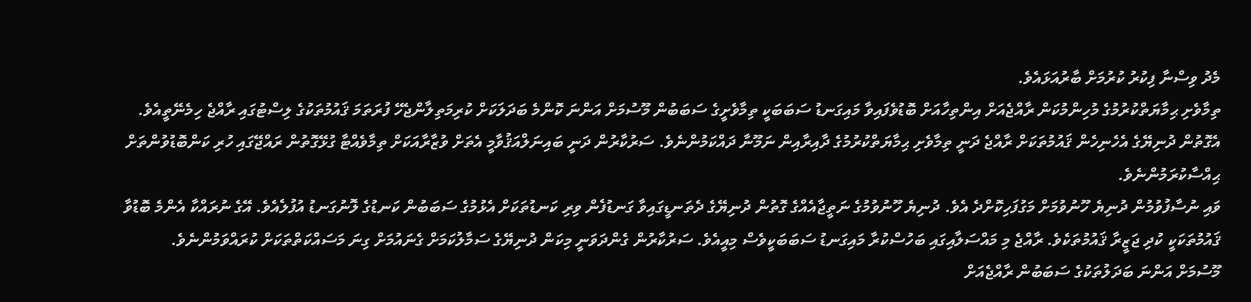މެދު ވިސްނާ ފިކުރު ކުރުމަށް ބާރުއަޅައެވެ.
ތިމާވެށި ޙިމާޔަތްކުރުމުގެ މުހިންމުކަން ރާއްޖެއަށް އިންތިހާއަށް ބޮޑުވެފައިވާ މައިގަނޑު ސަބަބަކީ ތިމާވެށީގެ ސަބަބުން މޫސުމަށް އަންނަ ކޮންމެ ބަދަލަކަށް ކުރިމަތިލާންޖެހޭ ފުރަތަމަ ޤައުމުތަކުގެ ލިސްޓުގައި ރާއްޖެ ހިމެނޭތީއެވެ. އެގޮތުން ދުނިޔޭގެ އެހެނިހެން ޤައުމުތަކަށް ރާއްޖެ ދަނީ ތިމާވެށި ޙިމާޔަތްކުރުމުގެ ދާއިރާއިން ނަމޫނާ ދައްކަމުންނެވެ. ސަރުކާރުން ދަނީ ބައިނަލްއަޤުވާމީ އެތަށް ވުޒާރާއަކަށް ތިމާވެއްޓާ ގުޅޭގޮތުން ރައްޖޭގައި ހުރި ކަންބޮޑުވުންތަށް ޙިއްސާކުރަމުންނެވެ.
ވައި ނުސާފުވުމުން ދުނިޔެ ހޫނުވުމަށް މަގުފަހިކޮށްދެ އެވެ. ދުނިޔެ ހޫނުވުމުގެ ނަތީޖާއެއްގެ ގޮތުން ދުނިޔޭގެ ދެތަނޑީގައިވާ ގަނޑުފެން ވިރި ކަނޑުތަކަށް އެޅުމުގެ ސަބަބުން ކަނޑުގެ ލޮނުގަނޑު އުފުލެއެވެ. އޭގެ ނުރައްކާ އެންމެ ބޮޑުވާ ޤައުމުތަކަކީ ކުދި ޖަޒީރާ ޤައުމުތަކެވެ. ރާއްޖެ މި މައްސަލާއިގައި ބަހުސްކުރާ މައިގަނޑު ސަބަބަކީވެސް މިއީއެވެ. ސަރުކާރުން ގެންދަވަނީ މިކަން ދުނިޔޭގެ ސަމާލުކަމަށް ގެނައުމަށް ގިނަ މަސައްކަތްތަކަށް ކުރައްވަމުންނެވެ.
މޫސުމަށް އަންނަ ބަދަލުތަކުގެ ސަބަބުން ރާއްޖެއަށް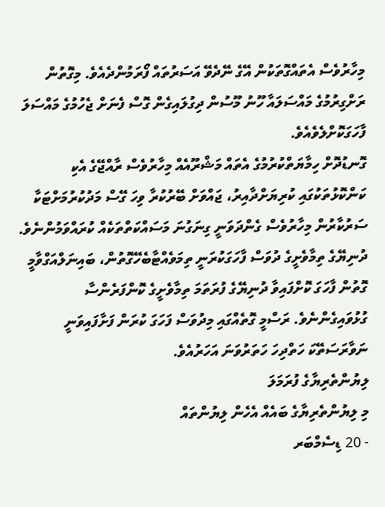މިހާރުވެސް އެތައްގޮތަކުން އޭގެ ނޭދެވޭ އަސަރުތައް ފޯރަމުންދެއެވެ. މިގޮތުން ރަށްގިރުމުގެ މައްސަލައާ ހޫނު މޫސުން ދިގުލައިގެން ގޮސް ފެނަށް ޖެހުމުގެ މައްސަލަ ފާހަގަކޮށްލެވެއެވެ.
ގޮނޑުދޮށް ހިމާޔަތްކުރުމުގެ އެތައް މަޝްރޫއެއް މިހާރުވެސް ރާއްޖޭގެ އެކި ކަންކޮޅުތަކުގައި ކުރިޔަށްދާއިރު، ޖައްވަށް ބޭރުކުރާ ވިހަ ގޭސް މަދުކުރުމަށްޓަކާ ސަރުކާރުން މިހާރުވެސް ގެންދަވަނީ ގިނަގުނަ މަސައްކަތްތަކެއް ކުރައްވަމުންނެވެ.
ދުނިޔޭގެ ތިމާވެށީގެ ދުވަސް ފާހަގަކުރަނީ ތިމަވެއްޓާބެހޭގޮތުން، ބައިނަލްއަގްވާމީ ގޮތުން ފާހަގަ ކޮށްފައިވާ ދުނިޔޭގެ ފުރަތަމަ ތިމާވެށީގެ ކޮންފަރެންސާ ގުޅުވައިގެންނެވެ. ރަސްމީ ގޮތެއްގައި މިދުވަސް ފަހަގަ ކުރަން ފަށާފައިވަނީ ނަވާރަސަތޭކަ ހަތްދިހަ ހަތަރުވަނަ އަހަރުއެވެ.
ލިޔުންތެރިޔާގެ ފުރަމަލަ
މި ލިޔުންތެރިޔާގެ ބައެއް އެހެން ލިޔުންތައް
- 20 ޑިސެމްބަރ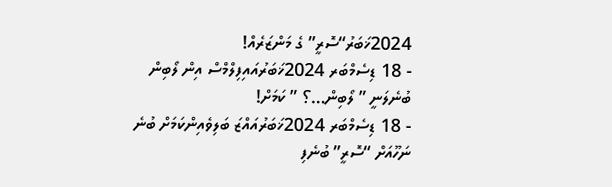2024ޚަބަރު“ސޮރީ” ގެ މަންޒަރެއް!
- 18 ޑިސެމްބަރ 2024ޚަބަރުއައިފިލްމްސް އިން ލޯބިން ބުނެލަނީ ” ލޯބިން…؟ ” ކަމަށް!
- 18 ޑިސެމްބަރ 2024ޚަބަރުއައްޒަ ބަލިވެއިންކަމަށް ބުނެ ނަހޫއަށް “ސޮރީ” ބުނެފި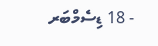- 18 ޑިސެމްބަރ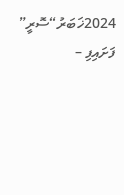2024ޚަބަރު“ސޮރީ” ފަށައިފި –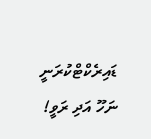ޑައިރެކްޓްކުރަނީ ނަހޫ އަދި ރަވީ!